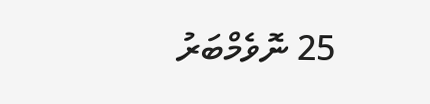25 ނޮވެމްބަރު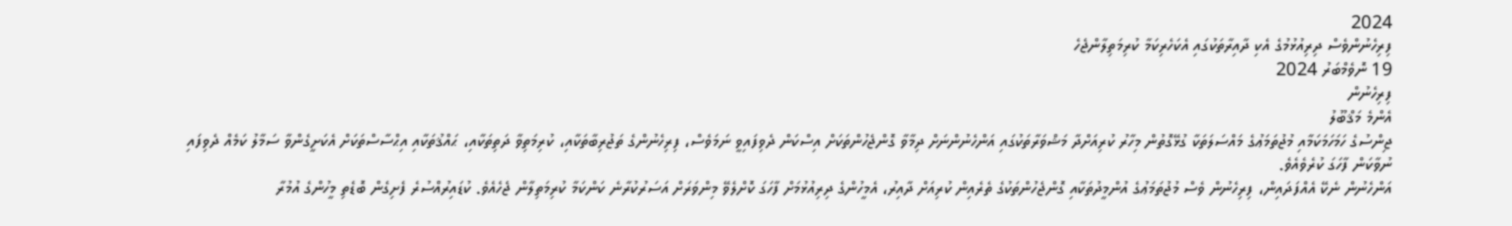2024
ފިރިހެނުންވެސް ދިރިއުޅުމުގެ އެކި ދާއިރާތަކުގައި އެކަހެރިކަމާ ކުރިމަތިލާންޖެހެ
19 ނޮވެމްބަރު 2024
ފިރިހެނުން
އެންމެ މަޤްބޫލު
ޖިންސުގެ ހަމަހަމަކަމާއި މުޖުތަމަޢުގެ މައްސަލަތަކާ ގުޅޭގޮތުން މިހާރު ކުރިއަށްދާ މަޝްވަރާތަކުގައި އަންހެނުންނަށް ދިމާވާ ގޮންޖެހުންތަކަށް އިސްކަން ދެވިފައިވީ ނަމަވެސް، ފިރިހެނުންގެ ތަޖުރިބާތަކާއި، ކުރިމަތިވާ ދަތިތަކާއި، ޙައްޤުތަކާއި އިޙްސާސްތަކަށް އެކަށީގެންވާ ސަމާލު ކަމެއް ދެވިފައި ނުވާކަން ފާހަގަ ކުރެވެއެވެ.
އަންހެނުން ނެކޭ އެއްފަދައިން، ފިރިހެނުން ވެސް މުޖުތަމަޢުގެ އުންމީދުތަކާއި ގޮންޖެހުންތަކުގެ ތެރެއިން ކުރިއަށް ދާއިރު، އެމީހުންގެ ދިރިއުޅުމަށް ފާހަގަ ކޮށްލެވޭ މިންވަރަށް އަސަރުކުރާނެ ކަންކަމާ ކުރިމަތިލާން ޖެހެއެވެ. ކުޑައިރުއްސުރެ ފެށިގެން ބޮޑެތި މީހުންގެ އުމުރާ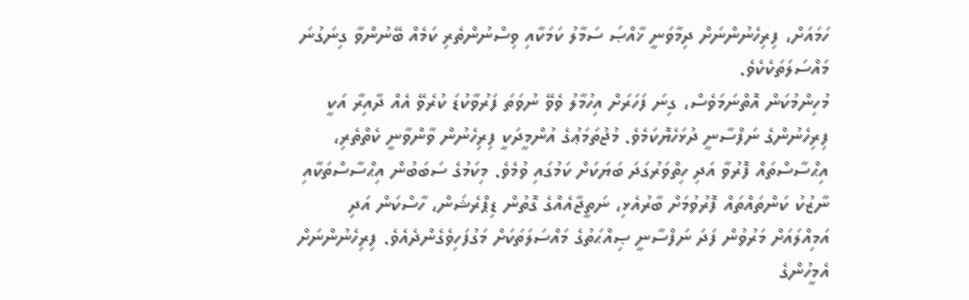ހަމައަށް، ފިރިހެނުންނަށް ދިމާވަނީ ޚާއްޞަ ސަމާލު ކަމަކާއި ވިސްނުންތެރި ކަމެއް ބޭނުންވާ ގިނަގުނަ މައްސަލަތަކެކެވެ.
މުހިންމުކަން އޮތްނަމަވެސް، ގިނަ ފަހަރަށް އިހުމާލު ވެވޭ ނުވަތަ ފަރުވާކުޑަ ކުރެވޭ އެއް ދާއިރާ އަކީ ފިރިހެނުންގެ ނަފްސާނީ ދުޅަހެޔޮކަމެވެ. މުޖުތަމަޢުގެ އުންމީދަކީ ފިރިހެނުން ވާންވާނީ ކެތްތެރި، އިޙްސާސްތައް ފޮރުވާ އަދި ހިތްވަރުގަދަ ބަޔަކަށް ކަމުގައި ވުމެވެ. މިކަމުގެ ސަބަބުން އިޙްސާސްތަކާއި ނާޒުކު ކަންތައްތައް ފޮރުވުމަށް ބާރުއެޅި، ނަތީޖާއެއްގެ ގޮތުން ޑިޕްރެޝަން، ހާސްކަން އަދި އަމިއްލައަށް މަރުވުން ފަދަ ނަފްސާނީ ޞިއްޙަތުގެ މައްސަލަތަކަށް މަގުފަހިވެގެންދެއެވެ. ފިރިހެނުންނަށް އެމީހުންގެ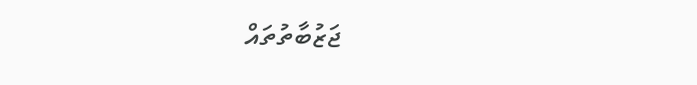ޖަޒުބާތުތައް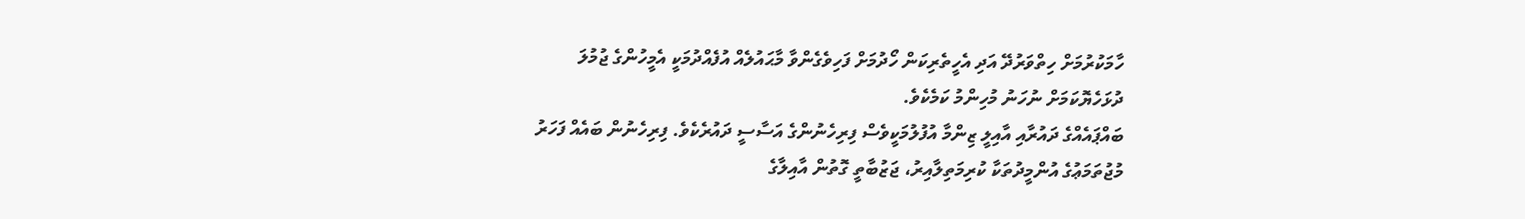ހާމަކުރުމަށް ހިތްވަރުދޭ އަދި އެހީތެރިކަން ހޯދުމަށް ފަހިވެގެންވާ މާޙައުލެއް އުފެއްދުމަކީ އެމީހުންގެ ޖުމުލަ ދުޅަހެޔޮކަމަށް ނުހަނު މުހިންމު ކަމެކެވެ.
ބައްޕައެއްގެ ދައުރާއި އާއިލީ ޒިންމާ އުފުލުމަކީވެސް ފިރިހެނުންގެ އަސާސީ ދައުރެކެވެ. ފިރިހެނުން ބައެއް ފަހަރު މުޖުތަމަޢުގެ އުންމީދުތަކާ ކުރިމަތިލާއިރު، ޖަޒުބާތީ ގޮތުން އާއިލާގެ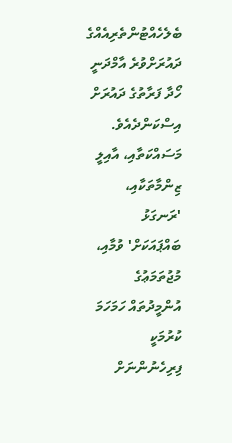ބެލެހެއްޓުންތެރިއެއްގެ ދައުރަށްވުރެ އާމްދަނީ ހޯދާ ފަރާތުގެ ދައުރަށް އިސްކަންދެއެވެ. މަސައްކަތާއި، އާއިލީ ޒިންމާތަކާއި، 'ރަނގަޅު ބައްޕައަކަށް' ވުމާއި، މުޖުތަމަޢުގެ އުންމީދުތައް ހަމަހަމަ ކުރުމަކީ ފިރިހެނުންނަށް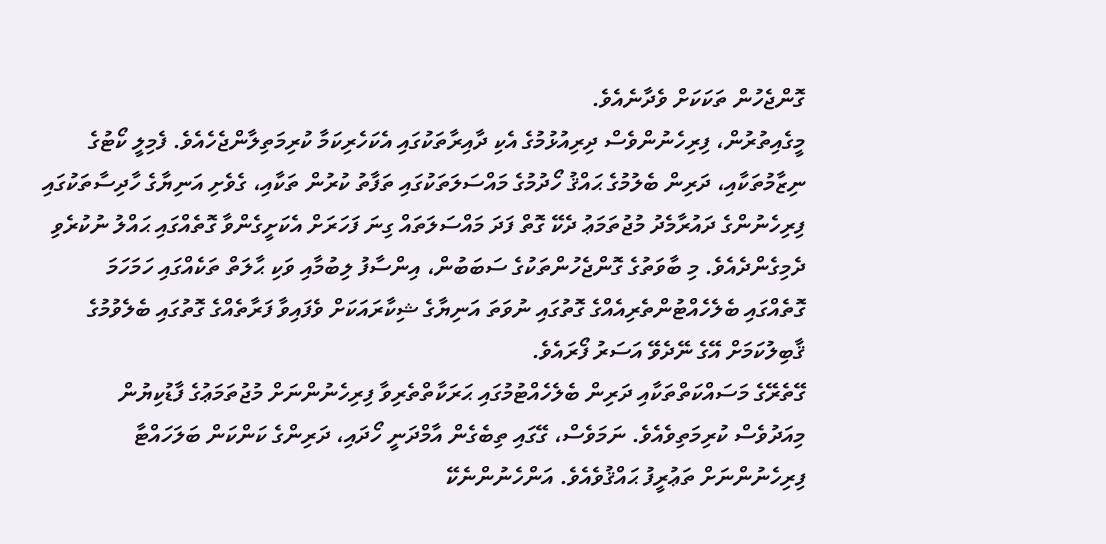ގޮންޖެހުން ތަކަކަށް ވެދާނެއެވެ.
މީގެއިތުރުން، ފިރިހެނުންވެސް ދިރިއުޅުމުގެ އެކި ދާއިރާތަކުގައި އެކަހެރިކަމާ ކުރިމަތިލާންޖެހެއެވެ. ފެމިލީ ކޯޓުގެ ނިޒާމުތަކާއި، ދަރިން ބެލުމުގެ ޙައްޤު ހޯދުމުގެ މައްސަލަތަކުގައި ތަފާތު ކުރުން ތަކާއި، ގެވެށި އަނިޔާގެ ހާދިސާތަކުގައި ފިރިހެނުންގެ ދައުރާމެދު މުޖުތަމަޢު ދެކޭ ގޮތް ފަދަ މައްސަލަތައް ގިނަ ފަހަރަށް އެކަށީގެންވާ ގޮތެއްގައި ޙައްލު ނުކުރެވި ދެމިގެންދެއެވެ. މި ބާވަތުގެ ގޮންޖެހުންތަކުގެ ސަބަބުން، އިންސާފު ލިބުމާއި ވަކި ޙާލަތް ތަކެއްގައި ހަމަހަމަ ގޮތެއްގައި ބެލެހެއްޓުންތެރިއެއްގެ ގޮތުގައި ނުވަތަ އަނިޔާގެ ޝިކާރައަކަށް ވެފައިވާ ފަރާތެއްގެ ގޮތުގައި ބެލެވުމުގެ ޤާބިލުކަމަށް އޭގެ ނޭދެވޭ އަސަރު ފޯރައެވެ.
ގޭތެރޭގެ މަސައްކަތްތަކާއި ދަރިން ބެލެހެއްޓުމުގައި ޙަރަކާތްތެރިވާ ފިރިހެނުންނަށް މުޖުތަމަޢުގެ ފާޑުކިޔުން މިއަދުވެސް ކުރިމަތިވެއެވެ. ނަމަވެސް، ގޭގައި ތިބެގެން އާމްދަނީ ހޯދައި، ދަރިންގެ ކަންކަން ބަލަހައްޓާ ފިރިހެނުންނަށް ތަޢުރީފު ޙައްޤުވެއެވެ. އަންހެނުންނެކޭ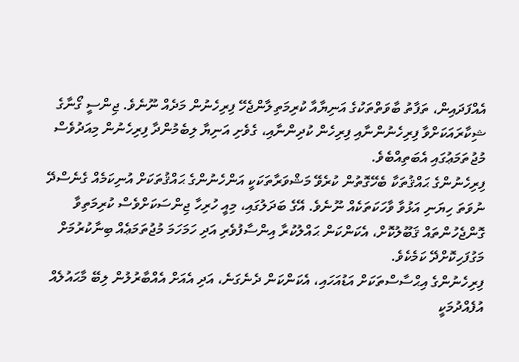އެއްފަދައިން، ތަފާތު ބާވަތްތަކުގެ އަނިޔާއާ ކުރިމަތިލާންޖެހޭ ފިރިހެނުން މަދެއް ނޫނެވެ. ޖިންސީ ގޯނާގެ ޝިކާރައަކަށްވާ ފިރިހެނުންނާއި ފިރިހެން ކުދިންނާއި، ގެވެށި އަނިޔާ ލިބެމުންދާ ފިރިހެނުން މިއަދުވެސް މުޖުތަމަޢުގައި އެބަތިއްބެވެ.
ފިރިހެނުންގެ ޙައްޤުތަކާ ބެހޭގޮތުން ކުރެވޭ މަޝްވަރާތަކަކީ އަންހެނުންގެ ޙައްޤުތަކަށް އުނިކަމެއް ގެނެސްދޭ ނުވަތަ ހިޔަނި އަޅުވާ ވާހަކަތަކެއް ނޫނެވެ. އޭގެ ބަދަލުގައި، މިއީ ހުރިހާ ޖިންސަކަށްވެސް ކުރިމަތިވާ ގޮންޖެހުންތައް ޤަބޫލުކޮށް، އެކަންކަން ޙައްލުކުރާ އިންސާފުވެރި އަދި ހަމަހަމަ މުޖުތަމަޢެއް ބިނާކުރުމަށް މަގުފަހިކޮށްދޭ ކަމެކެވެ.
ފިރިހެނުންގެ އިޙްސާސްތަކަށް އަޑުއަހައި، އެކަންކަން ދެނެގަނެ، އަދި އެއަށް އެއްބާރުލުން ލިބޭ މާޙައުލެއް އުފެއްދުމަކީ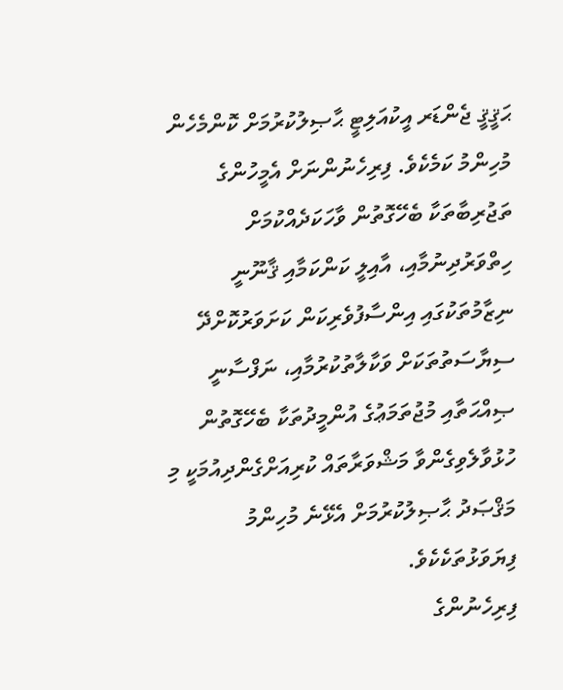ޙަޤީޤީ ޖެންޑަރ އީކުއަލިޓީ ޙާޞިލުކުރުމަށް ކޮންމެހެން މުހިންމު ކަމެކެވެ. ފިރިހެނުންނަށް އެމީހުންގެ ތަޖުރިބާތަކާ ބެހޭގޮތުން ވާހަކަދެއްކުމަށް ހިތްވަރުދިނުމާއި، އާއިލީ ކަންކަމާއި ޤާނޫނީ ނިޒާމުތަކުގައި އިންސާފުވެރިކަން ކަށަވަރުކޮށްދޭ ސިޔާސަތުތަކަށް ވަކާލާތުކުރުމާއި، ނަފްސާނީ ޞިއްޙަތާއި މުޖުތަމަޢުގެ އުންމީދުތަކާ ބެހޭގޮތުން ހުޅުވާލެވިގެންވާ މަޝްވަރާތައް ކުރިއަށްގެންދިއުމަކީ މި މަޤްޞަދު ޙާޞިލުކުރުމަށް އެޅޭނެ މުހިންމު ފިޔަވަޅުތަކެކެވެ.
ފިރިހެނުންގެ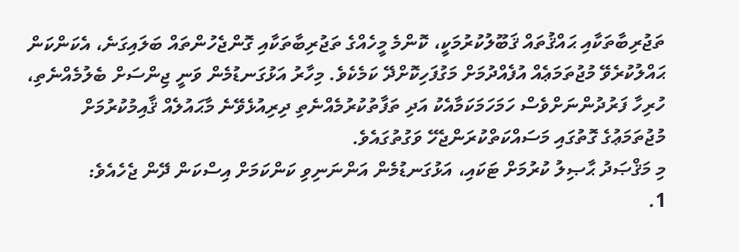ތަޖުރިބާތަކާއި ޙައްޤުތައް ޤަބޫލުކުރުމަކީ، ކޮންމެ މީހެއްގެ ތަޖުރިބާތަކާއި ގޮންޖެހުންތައް ބަލައިގަނެ، އެކަންކަން ޙައްލުކުރެވޭ މުޖުތަމަޢެއް އުފެއްދުމަށް މަގުފަހިކޮށްދޭ ކަމެކެވެ. މިހާރު އަޅުގަނޑުމެން ވަނީ ޖިންސަށް ބެލުމެއްނެތި، ހުރިހާ ފަރުދުންނަށްވެސް ހަމަހަމަކަމާއެކު އަދި ތަފާތުކުރުމެއްނެތި ދިރިއުޅެވޭނެ މާޙައުލެއް ޤާއިމުކުރުމަށް މުޖުތަމަޢުގެ ގޮތުގައި މަސައްކަތްކުރަންޖެހޭ ވަގުތުގައެވެ.
މި މަޤްޞަދު ޙާޞިލު ކުރުމަށް ޓަކައި، އަޅުގަނޑުމެން އަންނަނިވި ކަންކަމަށް އިސްކަން ދޭން ޖެހެއެވެ:
1.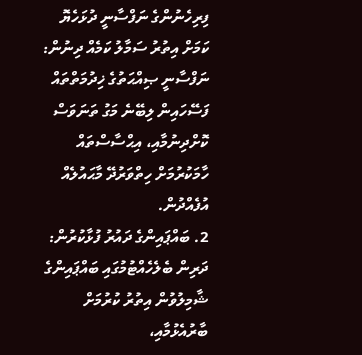ފިރިހެނުންގެ ނަފްސާނީ ދުޅަހެޔޮ ކަމަށް އިތުރު ސަމާލު ކަމެއް ދިނުން: ނަފްސާނީ ޞިއްޙަތުގެ ޚިދުމަތްތައް ފަސޭހައިން ލިބޭނެ މަގު ތަނަވަސް ކޮށްދިނުމާއި، އިޙްސާސްތައް ހާމަކުރުމަށް ހިތްވަރުދޭ މާޙައުލެއް އުފެއްދުން.
2. ބައްޕައިންގެ ދައުރު ފުޅާކުރުން: ދަރިން ބެލެހެއްޓުމުގައި ބައްޕައިންގެ ޝާމިލުވުން އިތުރު ކުރުމަށް ބާރުއެޅުމާއި،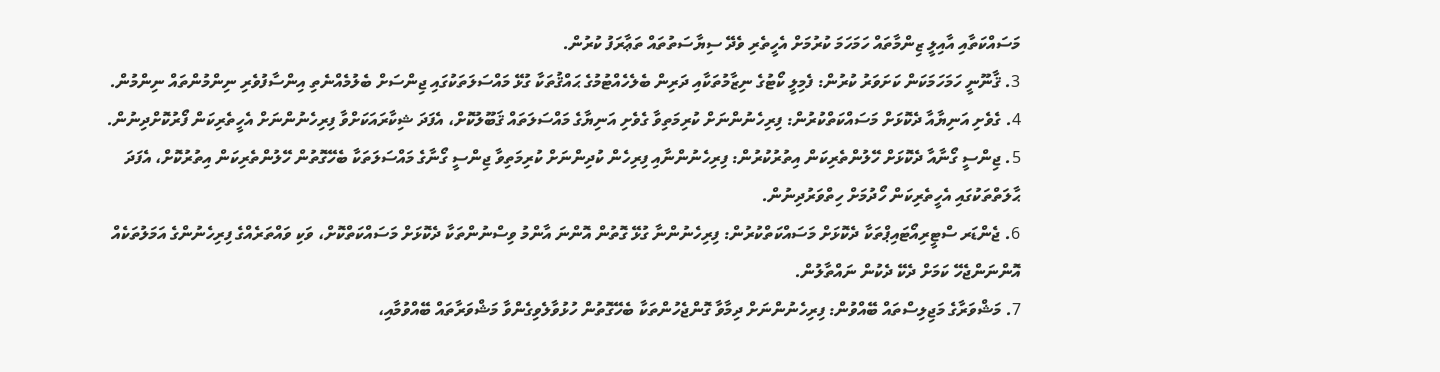މަސައްކަތާއި އާއިލީ ޒިންމާތައް ހަމަހަމަ ކުރުމަށް އެހީތެރި ވެދޭ ސިޔާސަތުތައް ތަޢާރަފު ކުރުން.
3. ޤާނޫނީ ހަމަހަމަކަން ކަށަވަރު ކުރުން: ފެމިލީ ކޯޓުގެ ނިޒާމުތަކާއި ދަރިން ބެލެހެއްޓުމުގެ ޙައްޤުތަކާ ގުޅޭ މައްސަލަތަކުގައި ޖިންސަށް ބެލުމެއްނެތި އިންސާފުވެރި ނިންމުންތައް ނިންމުން.
4. ގެވެށި އަނިޔާއާ ދެކޮޅަށް މަސައްކަތްކުރުން: ފިރިހެނުންނަށް ކުރިމަތިވާ ގެވެށި އަނިޔާގެ މައްސަލަތައް ޤަބޫލުކޮށް، އެފަދަ ޝިކާރައަކަށްވާ ފިރިހެނުންނަށް އެހީތެރިކަން ފޯރުކޮށްދިނުން.
5. ޖިންސީ ގޯނާއާ ދެކޮޅަށް ހޭލުންތެރިކަން އިތުރުކުރުން: ފިރިހެނުންނާއި ފިރިހެން ކުދިންނަށް ކުރިމަތިވާ ޖިންސީ ގޯނާގެ މައްސަލަތަކާ ބެހޭގޮތުން ހޭލުންތެރިކަން އިތުރުކޮށް، އެފަދަ ޙާލަތްތަކުގައި އެހީތެރިކަން ހޯދުމަށް ހިތްވަރުދިނުން.
6. ޖެންޑަރ ސްޓީރިއޯޓައިޕްތަކާ ދެކޮޅަށް މަސައްކަތްކުރުން: ފިރިހެނުންނާ ގުޅޭ ގޮތުން އޮންނަ އާންމު ވިސްނުންތަކާ ދެކޮޅަށް މަސައްކަތްކޮށް، ވަކި ވައްތަރެއްގެ ފިރިހެނުންގެ އަމަލުތަކެއް އޮންނަންޖެހޭ ކަމަށް ދެކޭ ދެކުން ނައްތާލުން.
7. މަޝްވަރާގެ މަޖިލިސްތައް ބޭއްވުން: ފިރިހެނުންނަށް ދިމާވާ ގޮންޖެހުންތަކާ ބެހޭގޮތުން ހުޅުވާލެވިގެންވާ މަޝްވަރާތައް ބޭއްވުމާއި،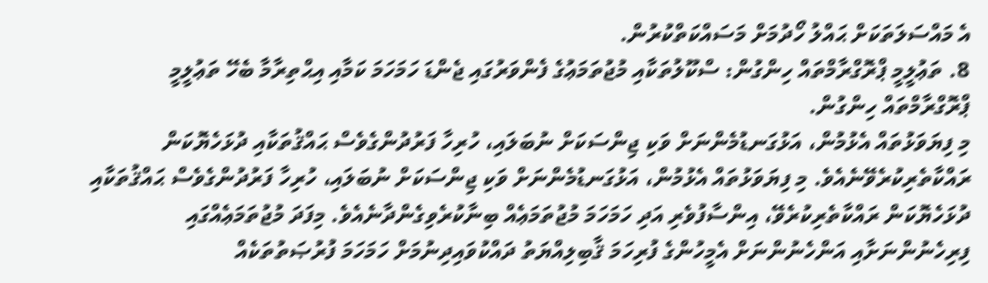އެ މައްސަލަތަކަށް ޙައްލު ހޯދުމަށް މަސައްކަތްކުރުން.
8. ތަޢުލީމީ ޕްރޮގްރާމްތައް ހިންގުން: ސްކޫލުތަކާއި މުޖުތަމަޢުގެ ފެންވަރުގައި ޖެންޑަ ހަމަހަމަ ކަމާއި އިޙްތިރާމާ ބެހޭ ތަޢުލީމީ ޕްރޮގްރާމްތައް ހިންގުން.
މި ފިޔަވަޅުތައް އެޅުމުން، އަޅުގަނޑުމެންނަށް ވަކި ޖިންސަކަށް ނުބަލައި، ހުރިހާ ފަރުދުންގެވެސް ޙައްޤުތަކާއި ދުޅަހެޔޮކަން ރައްކާތެރިކުރެވޭނެއެވެ. މި ފިޔަވަޅުތައް އެޅުމުން، އަޅުގަނޑުމެންނަށް ވަކި ޖިންސަކަށް ނުބަލައި، ހުރިހާ ފަރުދުންގެވެސް ޙައްޤުތަކާއި ދުޅަހެޔޮކަން ރައްކާތެރިކުރެވޭ، އިންސާފުވެރި އަދި ހަމަހަމަ މުޖުތަމަޢެއް ބިނާކުރެވިގެންދާނެއެވެ. މިފަދަ މުޖުތަމަޢެއްގައި ފިރިހެނުންނަށާއި އަންހެނުންނަށް އެމީހުންގެ ފުރިހަމަ ޤާބިލިއްޔަތު ދައްކުވައިދިނުމަށް ހަމަހަމަ ފުރުޞަތުތަކެއް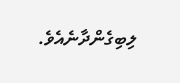ލިބިގެންދާނެއެވެ.